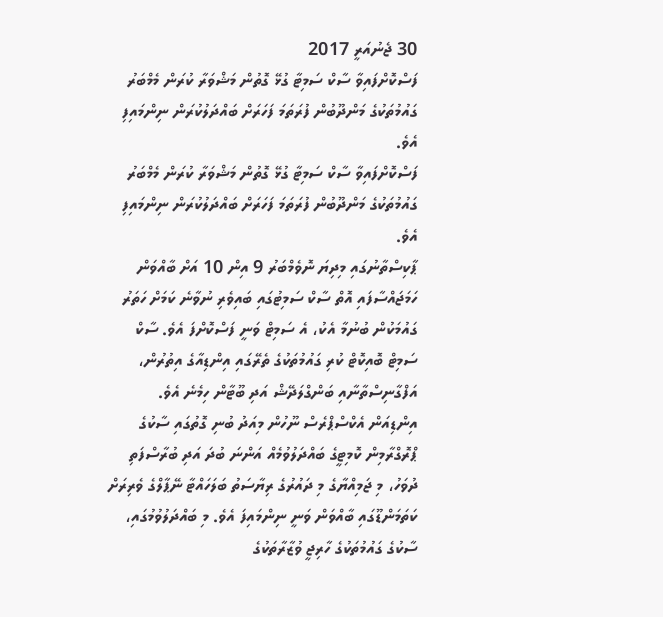30 ޖެނުއަރީ 2017
ފަސްކޮށްފައިވާ ސާކް ސަމިޓާ ގުޅޭ ގޮތުން މަޝްވަރާ ކުރަން މެމްބަރު ގައުމުތަކުގެ މަންދޫބުން ފުރަތަމަ ފަހަރަށް ބައްދަލުކުރަން ނިންމައިފި އެވެ.
ފަސްކޮށްފައިވާ ސާކް ސަމިޓާ ގުޅޭ ގޮތުން މަޝްވަރާ ކުރަން މެމްބަރު ގައުމުތަކުގެ މަންދޫބުން ފުރަތަމަ ފަހަރަށް ބައްދަލުކުރަން ނިންމައިފި އެވެ.
ޕާކިސްތާނުގައި މިދިޔަ ނޮވެމްބަރު 9 އިން 10 އަށް ބާއްވަން ހަމަޖައްސާފައި އޮތް ސާކް ސަމިޓުގައި ބައިވެރި ނުވާނެ ކަމަށް ހަތަރު ގައުމަކުން ބުނުމާ އެކު، އެ ސަމިޓް ވަނީ ފަސްކޮށްފަ އެވެ. ސާކް ސަމިޓް ބޮއިކޮޓް ކުރި ގައުމުތަކުގެ ތެރޭގައި އިންޑިއާގެ އިތުރުން، އަފްގާނިސްތާނާއި ބަންގްލަދޭޝް އަދި ބޫޓާން ހިމެނެ އެވެ.
އިންޑިއަން އެކްސްޕްރެސް ނޫހުން މިއަދު ބުނި ގޮތުގައި ސާކުގެ ޕްރޮގްރާމިން ކޮމިޓީގެ ބައްދަލުވުމެއް އަންނަ ބުދަ އަދި ބުރާސްފަތި ދުވަހު، މި ޖަމިއްޔާގެ މި ދައުރުގެ ރިޔާސަތު ބަލަހައްޓާ ނޭޕާލްގެ ވެރިރަށް ކަތަމަންޑޫގައި ބާއްވަން ވަނީ ނިންމައިފަ އެވެ. މި ބައްދަލުވުމުގައި، ސާކުގެ ގައުމުތަކުގެ ހާރިޖީ ވުޒާރާތަކުގެ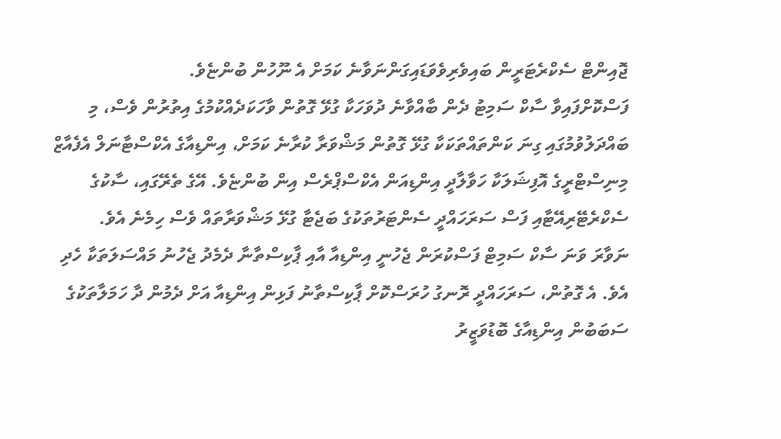ޖޮއިންޓް ސެކްރެޓަރީން ބައިވެރިވެވަޑައިގަންނަވާނެ ކަމަށް އެ ނޫހުން ބުންޏެވެ.
ފަސްކޮށްފައިވާ ސާކް ސަމިޓު ދެން ބާއްވާނެ ދުވަހަކާ ގުޅޭ ގޮތުން ވާހަކަދެއްކުމުގެ އިތުރުން ވެސް، މި ބައްދަލުވުމުގައި ގިނަ ކަންތައްތަކަކާ ގުޅޭ ގޮތުން މަޝްވަރާ ކުރާނެ ކަމަށް، އިންޑިއާގެ އެކްސްޓާނަލް އެފެއާޒް މިނިސްޓްރީގެ އޮފިޝަލަކާ ހަވާލާދީ އިންޑިއަން އެކްސްޕްރެސް އިން ބުންޏެވެ. އޭގެ ތެރޭގައި، ސާކުގެ ސެކްރެޓޭރިއޭޓާއި ފަސް ސަރަހައްދީ ސެންޓަރުތަކުގެ ބަޖެޓާ ގުޅޭ މަޝްވަރާތައް ވެސް ހިމެނެ އެވެ.
ނަވާރަ ވަނަ ސާކް ސަމިޓް ފަސްކުރަން ޖެހުނީ އިންޑިއާ އާއި ޕާކިސްތާނާ ދެމެދު ޖެހުނު މައްސަލަތަކާ ހެދި އެވެ. އެ ގޮތުން، ސަރަހައްދީ ރޮނގު ހުރަސްކޮށް ޕާކިސްތާނު ފަޅިން އިންޑިއާ އަށް ދެމުން ދާ ހަމަލާތަކުގެ ސަބަބުން އިންޑިއާގެ ބޮޑުވަޒީރު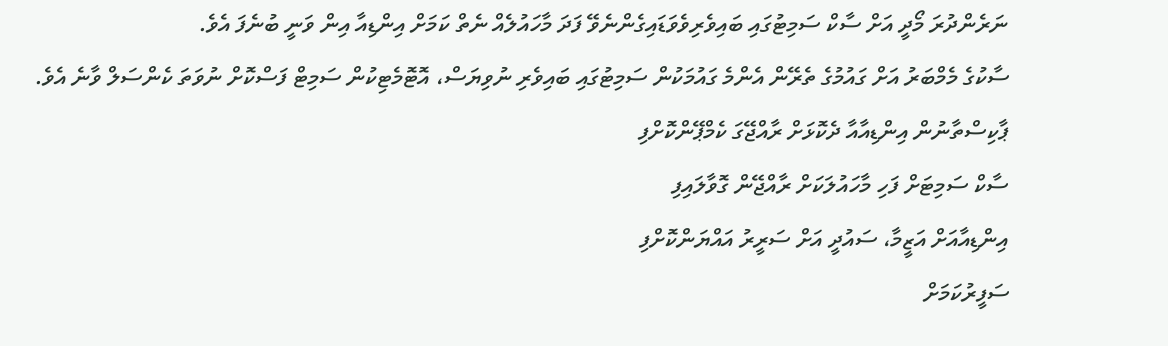ނަރެންދުރަ މޯދީ އަށް ސާކް ސަމިޓުގައި ބައިވެރިވެވަޑައިގެންނެވޭ ފަދަ މާހައުލެއް ނެތް ކަމަށް އިންޑިއާ އިން ވަނީ ބުނެފަ އެވެ.
ސާކުގެ މެމްބަރު އަށް ގައުމުގެ ތެރޭން އެންމެ ގައުމަކުން ސަމިޓުގައި ބައިވެރި ނުވިޔަސް، އޮޓޮމެޓިކުން ސަމިޓް ފަސްކޮށް ނުވަތަ ކެންސަލް ވާނެ އެވެ.
ޕާކިސްތާނުން އިންޑިއާއާ ދެކޮޅަށް ރާއްޖޭގަ ކެމްޕޭންކޮށްފި
ސާކް ސަމިޓަށް ފަހި މާހައުލަކަށް ރާއްޖޭން ގޮވާލައިފި
އިންޑިއާއަށް އަޒީމާ، ސައުދީ އަށް ސަރީރު އައްޔަންކޮށްފި
ސަފީރުކަމަށް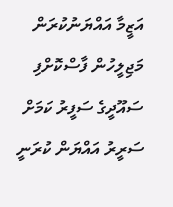އަޒީމާ އައްޔަނުކުރަން މަޖިލީހުން ފާސްކޮށްފި
ސައޫދީގެ ސަފީރު ކަމަށް ސަރީރު އައްޔަން ކުރަނީ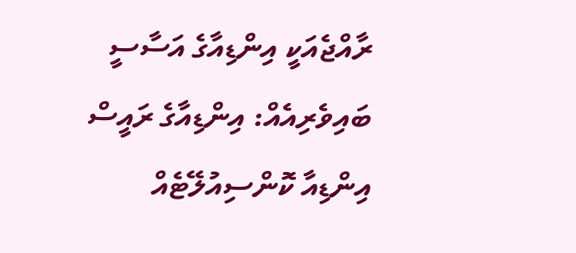ރާއްޖެއަކީ އިންޑިއާގެ އަސާސީ ބައިވެރިއެއް: އިންޑިއާގެ ރައީސް
އިންޑިއާ ކޮންސިއުލޭޓެއް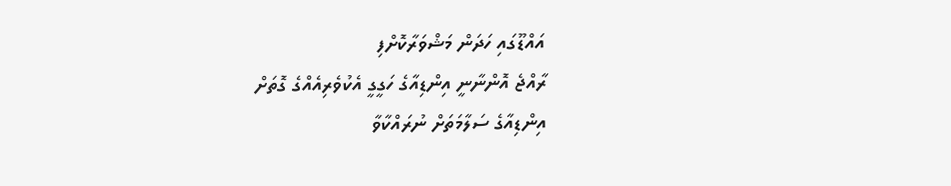އައްޑޫގައި ހަދަން މަޝްވަރާކޮށްފި
ރާއްޖެ އޮންނާނީ އިންޑިއާގެ ހަގީގީ އެކުވެރިއެއްގެ ގޮތަށް
އިންޑިއާގެ ސަލާމަތަށް ނުރައްކާވާ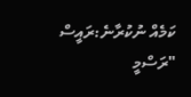ކަމެއް ނުކުރާނެ:ރައީސް
"ރަސްމީ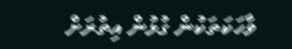ވާހަކަތަކުން ގުޅުން އިތުރަށް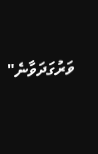ވަރުގަދަވާނެ"